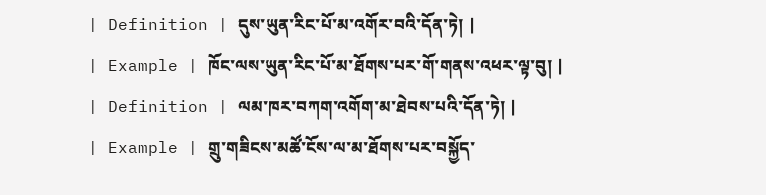| Definition | དུས་ཡུན་རིང་པོ་མ་འགོར་བའི་དོན་ཏེ། |
| Example | ཁོང་ལས་ཡུན་རིང་པོ་མ་ཐོགས་པར་གོ་གནས་འཕར་ལྟ་བུ། |
| Definition | ལམ་ཁར་བཀག་འགོག་མ་ཐེབས་པའི་དོན་ཏེ། |
| Example | གྲུ་གཟིངས་མཚོ་ངོས་ལ་མ་ཐོགས་པར་བསྐྱོད་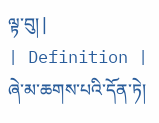ལྟ་བུ། |
| Definition | ཞེ་མ་ཆགས་པའི་དོན་ཏེ།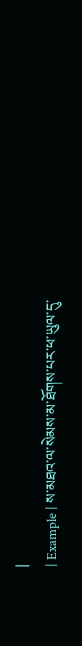|
| Example | ས་མཐའ་ལ་སེམས་མ་ཐོགས་པར་ཕ་ཡུལ་དུ་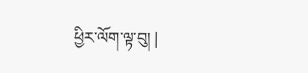ཕྱིར་ལོག་ལྟ་བུ། |